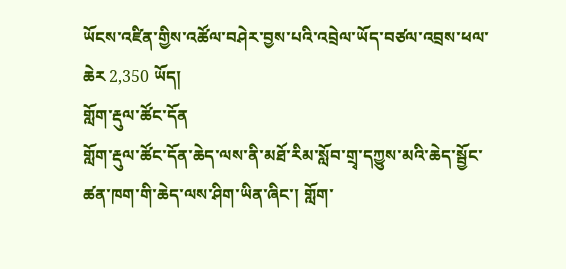ཡོངས་འཛིན་གྱིས་འཚོལ་བཤེར་བྱས་པའི་འབྲེལ་ཡོད་བཙལ་འབྲས་ཕལ་ཆེར 2,350 ཡོད།
གློག་རྡུལ་ཚོང་དོན
གློག་རྡུལ་ཚོང་དོན་ཆེད་ལས་ནི་མཐོ་རིམ་སློབ་གྲྭ་དཀྱུས་མའི་ཆེད་སྦྱོང་ཚན་ཁག་གི་ཆེད་ལས་ཤིག་ཡིན་ཞིང་། གློག་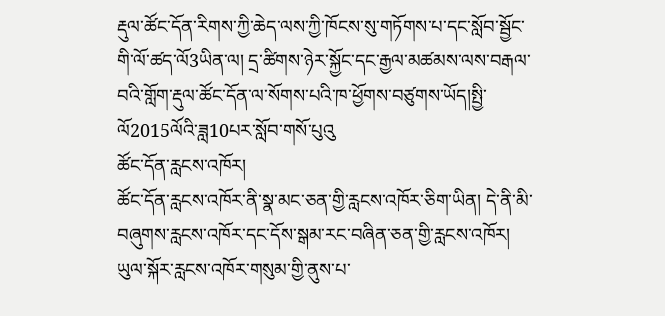རྡུལ་ཚོང་དོན་རིགས་ཀྱི་ཆེད་ལས་ཀྱི་ཁོངས་སུ་གཏོགས་པ་དང་སློབ་སྦྱོང་གི་ལོ་ཚད་ལོ3ཡིན་ལ། དྲ་ཚིགས་ཉེར་སྐྱོང་དང་རྒྱལ་མཚམས་ལས་བརྒལ་བའི་གློག་རྡུལ་ཚོང་དོན་ལ་སོགས་པའི་ཁ་ཕྱོགས་བཙུགས་ཡོད།སྤྱི་ལོ2015ལོའི་ཟླ10པར་སློབ་གསོ་པུའུ
ཚོང་དོན་རླངས་འཁོར།
ཚོང་དོན་རླངས་འཁོར་ནི་སྣ་མང་ཅན་གྱི་རླངས་འཁོར་ཅིག་ཡིན། དེ་ནི་མི་བཞུགས་རླངས་འཁོར་དང་དོས་སྒམ་རང་བཞིན་ཅན་གྱི་རླངས་འཁོར། ཡུལ་སྐོར་རླངས་འཁོར་གསུམ་གྱི་ནུས་པ་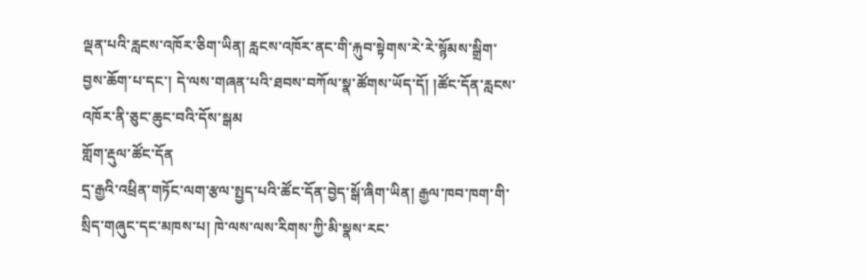ལྡན་པའི་རླངས་འཁོར་ཅིག་ཡིན། རླངས་འཁོར་ནང་གི་རྐུབ་སྟེགས་རེ་རེ་སྙོམས་སྒྲིག་བྱས་ཆོག་པ་དང་། དེ་ལས་གཞན་པའི་ཐབས་བཀོལ་སྣ་ཚོགས་ཡོད་དོ། །ཚོང་དོན་རླངས་འཁོར་ནི་ཅུང་ཆུང་བའི་དོས་སྒམ
གློག་རྡུལ་ཚོང་དོན
དྲ་རྒྱའི་འཕྲིན་གཏོང་ལག་རྩལ་སྤྱད་པའི་ཚོང་དོན་བྱེད་སྒོ་ཞིག་ཡིན། རྒྱལ་ཁབ་ཁག་གི་སྲིད་གཞུང་དང་མཁས་པ། ཁེ་ལས་ལས་རིགས་ཀྱི་མི་སྣས་རང་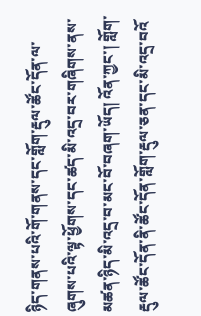ཉིད་གནས་པའི་གོ་གནས་དང་གློག་རྡུལ་ཚོང་དོན་ལ་ཞུགས་པའི་ལྟ་ཕྱོགས་དང་ཚད་མི་འདྲ་བར་གཞིགས་ནས་མཚན་ཉིད་མི་འདྲ་བ་མང་བོ་བཞག་ཡོད། འོན་ཀྱང་། གློག་རྡུལ་ཚོང་དོན་ནི་ཚོང་དོན་གློག་རྡུལ་ཅན་དང་མི་འདྲ་བའོ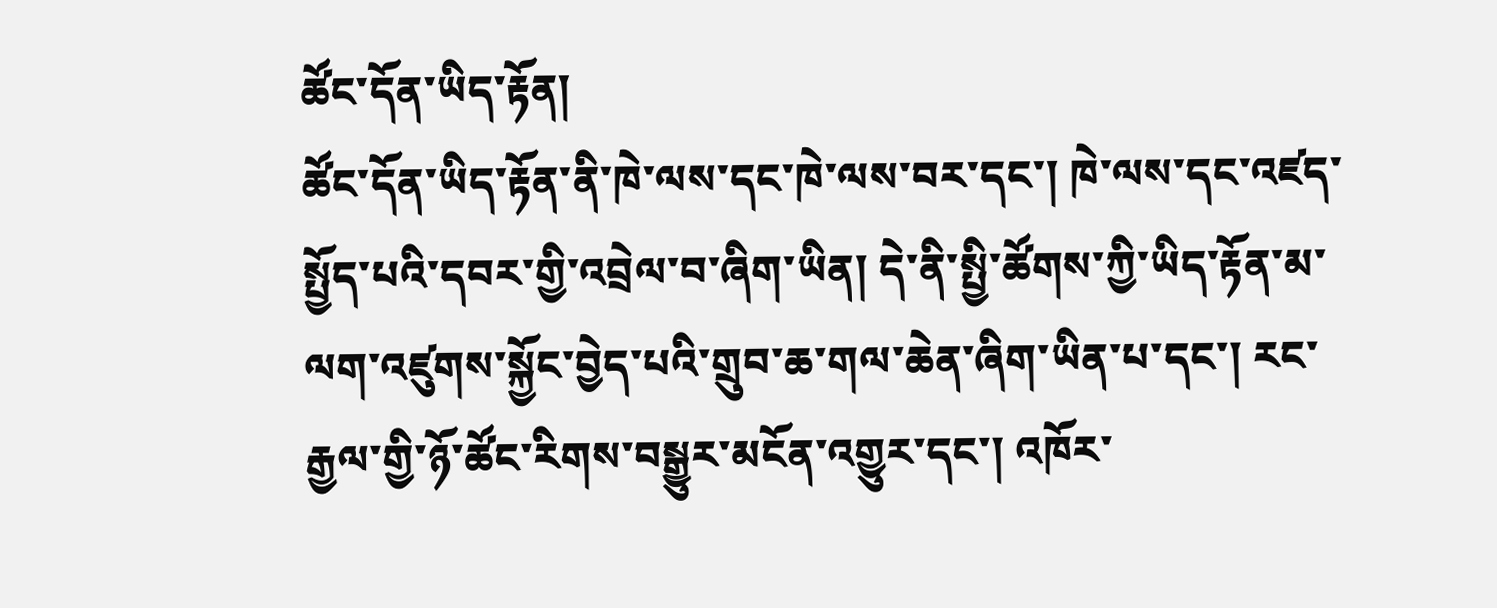ཚོང་དོན་ཡིད་རྟོན།
ཚོང་དོན་ཡིད་རྟོན་ནི་ཁེ་ལས་དང་ཁེ་ལས་བར་དང་། ཁེ་ལས་དང་འཛད་སྤྱོད་པའི་དབར་གྱི་འབྲེལ་བ་ཞིག་ཡིན། དེ་ནི་སྤྱི་ཚོགས་ཀྱི་ཡིད་རྟོན་མ་ལག་འཛུགས་སྐྱོང་བྱེད་པའི་གྲུབ་ཆ་གལ་ཆེན་ཞིག་ཡིན་པ་དང་། རང་རྒྱལ་གྱི་ཉོ་ཚོང་རིགས་བསྒྱུར་མངོན་འགྱུར་དང་། འཁོར་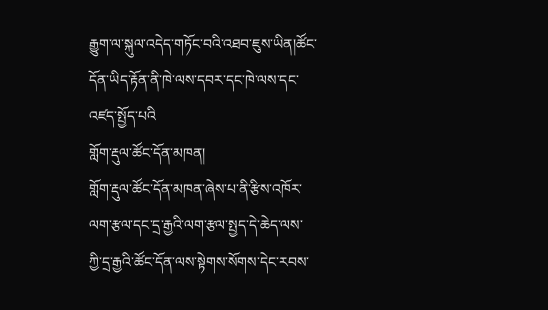རྒྱུག་ལ་སྐུལ་འདེད་གཏོང་བའི་འཐབ་ཇུས་ཡིན།ཚོང་དོན་ཡིད་རྟོན་ནི་ཁེ་ལས་དབར་དང་ཁེ་ལས་དང་འཛད་སྤྱོད་པའི
གློག་རྡུལ་ཚོང་དོན་མཁན།
གློག་རྡུལ་ཚོང་དོན་མཁན་ཞེས་པ་ནི་རྩིས་འཁོར་ལག་རྩལ་དང་དྲ་རྒྱའི་ལག་རྩལ་སྤྱད་དེ་ཆེད་ལས་ཀྱི་དྲ་རྒྱའི་ཚོང་དོན་ལས་སྟེགས་སོགས་དེང་རབས་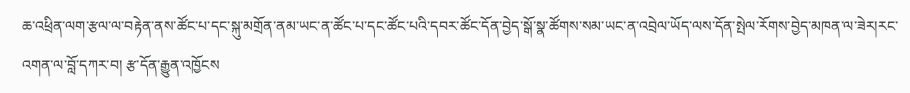ཆ་འཕྲིན་ལག་རྩལ་ལ་བརྟེན་ནས་ཚོང་པ་དང་སྐུ་མགྲོན་ནམ་ཡང་ན་ཚོང་པ་དང་ཚོང་པའི་དབར་ཚོང་དོན་བྱེད་སྒོ་སྣ་ཚོགས་སམ་ཡང་ན་འབྲེལ་ཡོད་ལས་དོན་སྤེལ་རོགས་བྱེད་མཁན་ལ་ཟེར།རང་འགན་ལ་བློ་དཀར་བ། རྩ་དོན་རྒྱུན་འཁྱོངས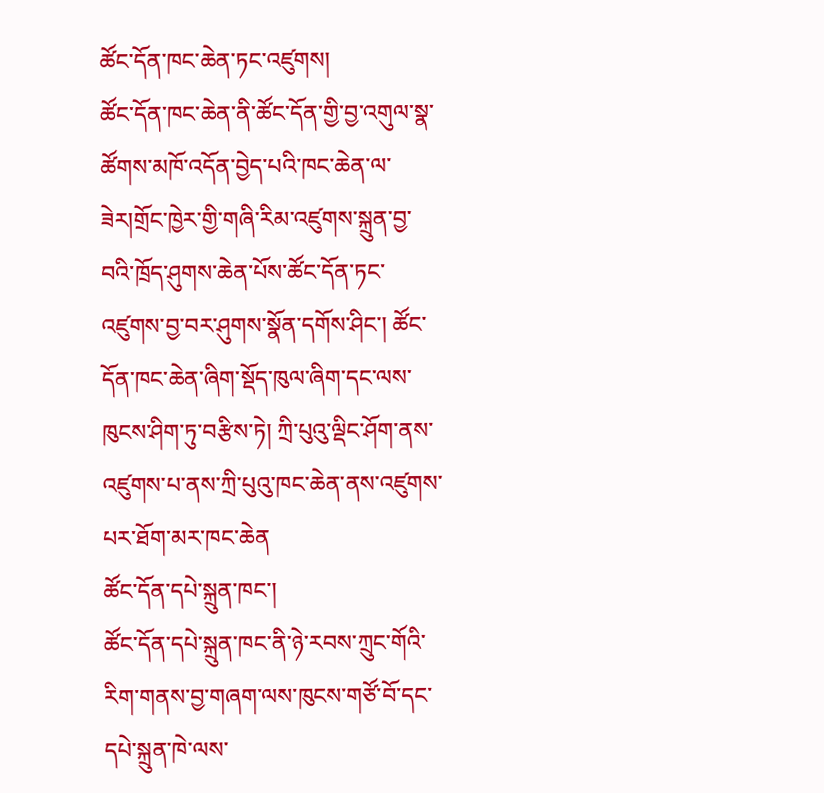ཚོང་དོན་ཁང་ཆེན་ཏང་འཛུགས།
ཚོང་དོན་ཁང་ཆེན་ནི་ཚོང་དོན་གྱི་བྱ་འགུལ་སྣ་ཚོགས་མཁོ་འདོན་བྱེད་པའི་ཁང་ཆེན་ལ་ཟེར།གྲོང་ཁྱེར་གྱི་གཞི་རིམ་འཛུགས་སྐྲུན་བྱ་བའི་ཁྲོད་ཤུགས་ཆེན་པོས་ཚོང་དོན་ཏང་འཛུགས་བྱ་བར་ཤུགས་སྣོན་དགོས་ཤིང་། ཚོང་དོན་ཁང་ཆེན་ཞིག་སྡོད་ཁུལ་ཞིག་དང་ལས་ཁུངས་ཤིག་ཏུ་བརྩིས་ཏེ། ཀྲི་པུའུ་ལྡིང་ཤོག་ནས་འཛུགས་པ་ནས་ཀྲི་པུའུ་ཁང་ཆེན་ནས་འཛུགས་པར་ཐོག་མར་ཁང་ཆེན
ཚོང་དོན་དཔེ་སྐྲུན་ཁང་།
ཚོང་དོན་དཔེ་སྐྲུན་ཁང་ནི་ཉེ་རབས་ཀྲུང་གོའི་རིག་གནས་བྱ་གཞག་ལས་ཁུངས་གཙོ་བོ་དང་དཔེ་སྐྲུན་ཁེ་ལས་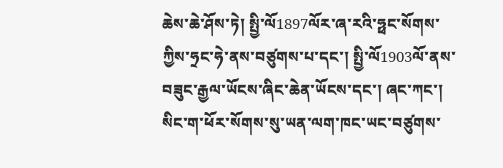ཆེས་ཆེ་ཤོས་ཏེ། སྤྱི་ལོ1897ལོར་ཞ་རའི་ཧྥང་སོགས་ཀྱིས་ཧྲང་ཧེ་ནས་བཙུགས་པ་དང་། སྤྱི་ལོ1903ལོ་ནས་བཟུང་རྒྱལ་ཡོངས་ཞིང་ཆེན་ཡོངས་དང་། ཞང་ཀང་། སིང་ག་ཕོར་སོགས་སུ་ཡན་ལག་ཁང་ཡང་བཙུགས་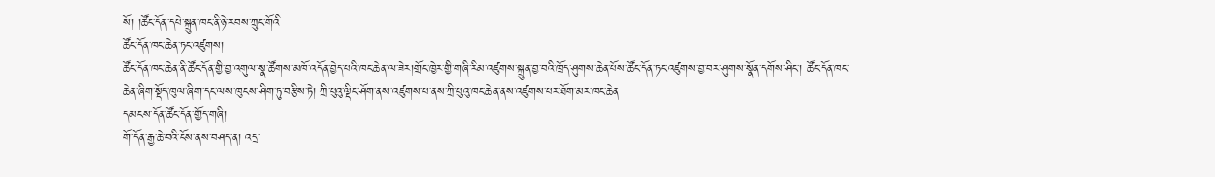སོ། །ཚོང་དོན་དཔེ་སྐྲུན་ཁང་ནི་ཉེ་རབས་ཀྲུང་གོའི
ཚོང་དོན་ཁང་ཆེན་ཏང་འཛུགས།
ཚོང་དོན་ཁང་ཆེན་ནི་ཚོང་དོན་གྱི་བྱ་འགུལ་སྣ་ཚོགས་མཁོ་འདོན་བྱེད་པའི་ཁང་ཆེན་ལ་ཟེར།གྲོང་ཁྱེར་གྱི་གཞི་རིམ་འཛུགས་སྐྲུན་བྱ་བའི་ཁྲོད་ཤུགས་ཆེན་པོས་ཚོང་དོན་ཏང་འཛུགས་བྱ་བར་ཤུགས་སྣོན་དགོས་ཤིང་། ཚོང་དོན་ཁང་ཆེན་ཞིག་སྡོད་ཁུལ་ཞིག་དང་ལས་ཁུངས་ཤིག་ཏུ་བརྩིས་ཏེ། ཀྲི་པུའུ་ལྡིང་ཤོག་ནས་འཛུགས་པ་ནས་ཀྲི་པུའུ་ཁང་ཆེན་ནས་འཛུགས་པར་ཐོག་མར་ཁང་ཆེན
དམངས་དོན་ཚོང་དོན་གྱོད་གཞི།
གོ་དོན་རྒྱ་ཆེ་བའི་ངོས་ནས་བཤད་ན། འདྲ་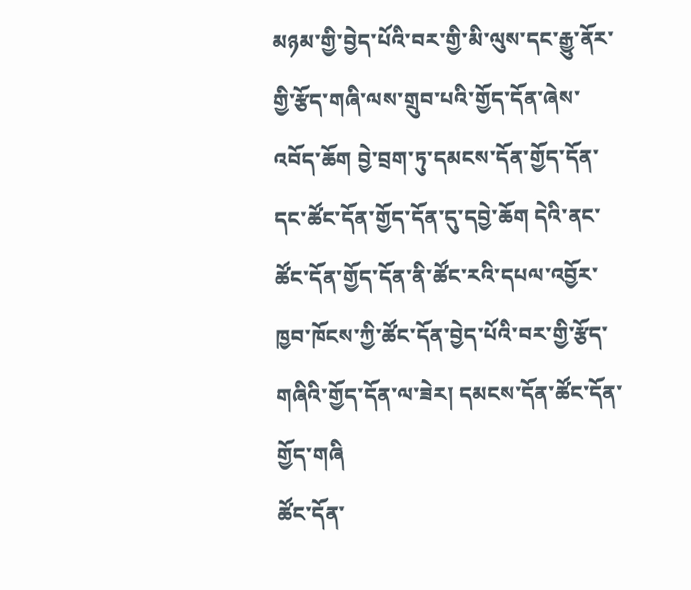མཉམ་གྱི་བྱེད་པོའི་བར་གྱི་མི་ལུས་དང་རྒྱུ་ནོར་གྱི་རྩོད་གཞི་ལས་གྲུབ་པའི་གྱོད་དོན་ཞེས་འབོད་ཆོག བྱེ་བྲག་ཏུ་དམངས་དོན་གྱོད་དོན་དང་ཚོང་དོན་གྱོད་དོན་དུ་དབྱེ་ཆོག དེའི་ནང་ཚོང་དོན་གྱོད་དོན་ནི་ཚོང་རའི་དཔལ་འབྱོར་ཁྱབ་ཁོངས་ཀྱི་ཚོང་དོན་བྱེད་པོའི་བར་གྱི་རྩོད་གཞིའི་གྱོད་དོན་ལ་ཟེར། དམངས་དོན་ཚོང་དོན་གྱོད་གཞི
ཚོང་དོན་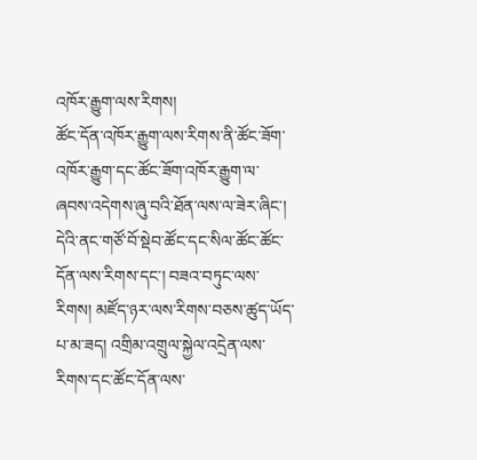འཁོར་རྒྱུག་ལས་རིགས།
ཚོང་དོན་འཁོར་རྒྱུག་ལས་རིགས་ནི་ཚོང་ཟོག་འཁོར་རྒྱུག་དང་ཚོང་ཟོག་འཁོར་རྒྱུག་ལ་ཞབས་འདེགས་ཞུ་བའི་ཐོན་ལས་ལ་ཟེར་ཞིང་། དེའི་ནང་གཙོ་བོ་སྡེབ་ཚོང་དང་སིལ་ཚོང་ཚོང་དོན་ལས་རིགས་དང་། བཟའ་བཏུང་ལས་རིགས། མཛོད་ཉར་ལས་རིགས་བཅས་ཚུད་ཡོད་པ་མ་ཟད། འགྲིམ་འགྲུལ་སྐྱེལ་འདྲེན་ལས་རིགས་དང་ཚོང་དོན་ལས་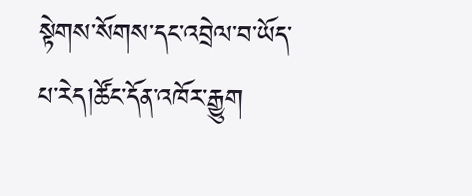སྟེགས་སོགས་དང་འབྲེལ་བ་ཡོད་པ་རེད།ཚོང་དོན་འཁོར་རྒྱུག